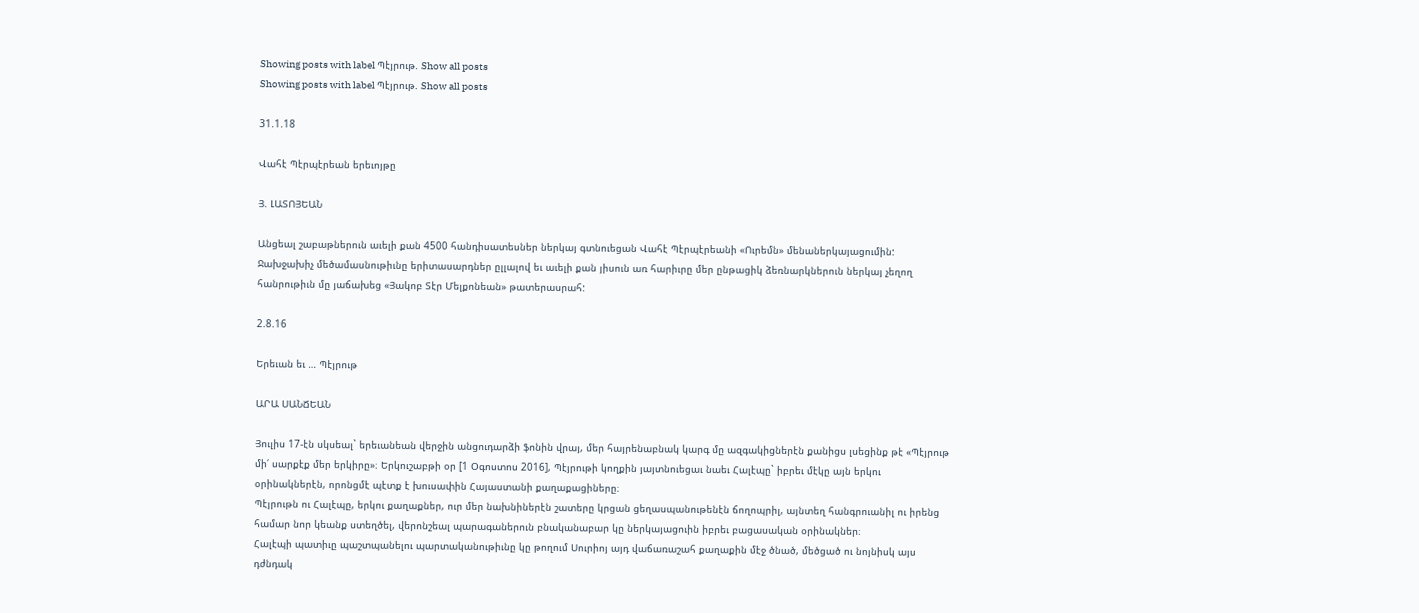Showing posts with label Պէյրութ. Show all posts
Showing posts with label Պէյրութ. Show all posts

31.1.18

Վահէ Պէրպէրեան երեւոյթը

Յ. ԼԱՏՈՅԵԱՆ

Անցեալ շաբաթներուն աւելի քան 4500 հանդիսատեսներ ներկայ գտնուեցան Վահէ Պէրպէրեանի «Ուրեմն» մենաներկայացումին:
Ջախջախիչ մեծամասնութիւնը երիտասարդներ ըլլալով եւ աւելի քան յիսուն առ հարիւրը մեր ընթացիկ ձեռնարկներուն ներկայ չեղող հանրութիւն մը յաճախեց «Յակոբ Տէր Մելքոնեան» թատերասրահ:

2.8.16

Երեւան եւ … Պէյրութ

ԱՐԱ ՍԱՆՃԵԱՆ

Յուլիս 17-էն սկսեալ` երեւանեան վերջին անցուդարձի ֆոնին վրայ, մեր հայրենաբնակ կարգ մը ազգակիցներէն քանիցս լսեցինք թէ «Պէյրութ մի՛ սարքէք մեր երկիրը»։ Երկուշաբթի օր [1 Օգոստոս 2016], Պէյրութի կողքին յայտնուեցաւ նաեւ Հալէպը` իբրեւ մէկը այն երկու օրինակներէն, որոնցմէ պէտք է խուսափին Հայաստանի քաղաքացիները։
Պէյրութն ու Հալէպը, երկու քաղաքներ, ուր մեր նախնիներէն շատերը կրցան ցեղասպանութենէն ճողոպրիլ, այնտեղ հանգրուանիլ ու իրենց համար նոր կեանք ստեղծել, վերոնշեալ պարագաներուն բնականաբար կը ներկայացուին իբրեւ բացասական օրինակներ։
Հալէպի պատիւը պաշտպանելու պարտականութիւնը կը թողում Սուրիոյ այդ վաճառաշահ քաղաքին մէջ ծնած, մեծցած ու նոյնիսկ այս դժնդակ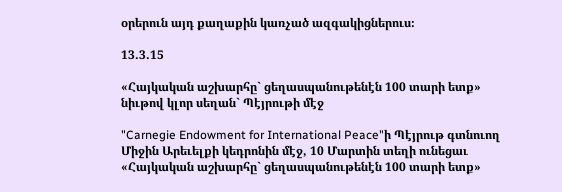օրերուն այդ քաղաքին կառչած ազգակիցներուս։

13.3.15

«Հայկական աշխարհը` ցեղասպանութենէն 100 տարի ետք» նիւթով կլոր սեղան` Պէյրութի մէջ

"Carnegie Endowment for International Peace"ի Պէյրութ գտնուող Միջին Արեւելքի կեդրոնին մէջ, 10 Մարտին տեղի ունեցաւ «Հայկական աշխարհը` ցեղասպանութենէն 100 տարի ետք»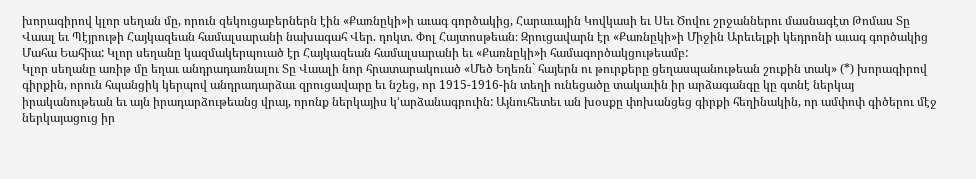խորագիրով կլոր սեղան մը, որուն զեկուցաբերներն էին «Քառնըկի»ի աւագ գործակից, Հարաւային Կովկասի եւ Սեւ Ծովու շրջաններու մասնագէտ Թոմաս Տը Վաալ եւ Պէյրութի Հայկազեան համալսարանի նախագահ Վեր. դոկտ. Փոլ Հայտոսթեան։ Զրուցավարն էր «Քառնըկի»ի Միջին Արեւելքի կեդրոնի աւագ գործակից Մահա Եահիա: Կլոր սեղանը կազմակերպուած էր Հայկազեան համալսարանի եւ «Քառնըկի»ի համագործակցութեամբ:
Կլոր սեղանը առիթ մը եղաւ անդրադառնալու Տը Վաալի նոր հրատարակուած «Մեծ Եղեռն` հայերն ու թուրքերը ցեղասպանութեան շուքին տակ» (*) խորագիրով գիրքին, որուն հպանցիկ կերպով անդրադարձաւ զրուցավարը եւ նշեց, որ 1915-1916-ին տեղի ունեցածը տակաւին իր արձագանգը կը գտնէ ներկայ իրականութեան եւ այն իրադարձութեանց վրայ, որոնք ներկայիս կ՚արձանագրուին: Այնուհետեւ ան խօսքը փոխանցեց գիրքի հեղինակին, որ ամփոփ գիծերու մէջ ներկայացուց իր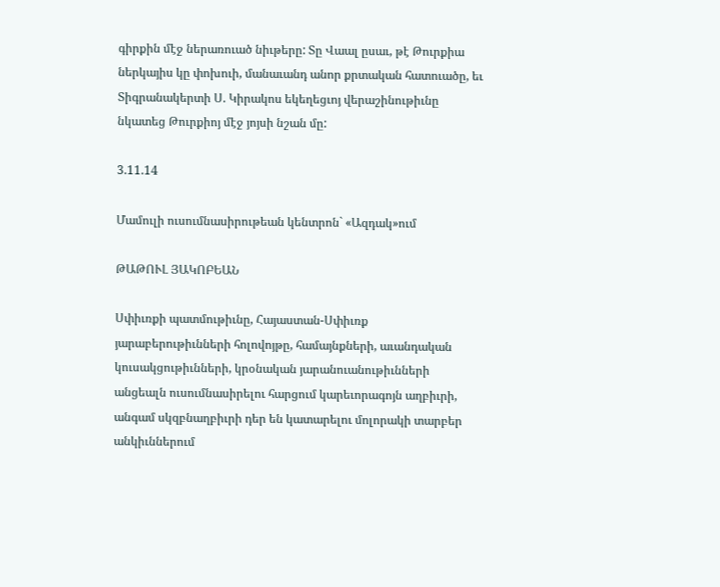գիրքին մէջ ներառուած նիւթերը: Տը Վաալ ըսաւ, թէ Թուրքիա ներկայիս կը փոխուի, մանաւանդ անոր քրտական հատուածը, եւ Տիգրանակերտի Ս. Կիրակոս եկեղեցւոյ վերաշինութիւնը նկատեց Թուրքիոյ մէջ յոյսի նշան մը:

3.11.14

Մամուլի ուսումնասիրութեան կենտրոն` «Ազդակ»ում

ԹԱԹՈՒԼ ՅԱԿՈԲԵԱՆ

Սփիւռքի պատմութիւնը, Հայաստան-Սփիւռք յարաբերութիւնների հոլովոյթը, համայնքների, աւանդական կուսակցութիւնների, կրօնական յարանուանութիւնների անցեալն ուսումնասիրելու հարցում կարեւորագոյն աղբիւրի, անգամ սկզբնաղբիւրի դեր են կատարելու մոլորակի տարբեր անկիւններում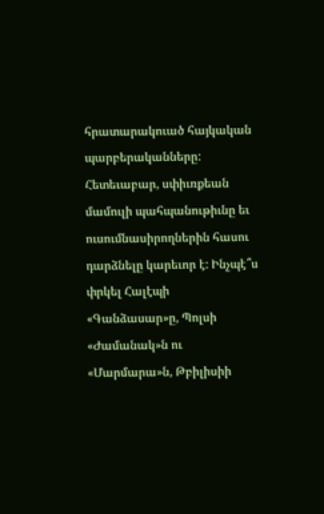հրատարակուած հայկական պարբերականները: Հետեւաբար, սփիւռքեան մամուլի պահպանութիւնը եւ ուսումնասիրողներին հասու դարձնելը կարեւոր է: Ինչպէ՞ս փրկել Հալէպի «Գանձասար»ը, Պոլսի «Ժամանակ»ն ու «Մարմարա»ն, Թբիլիսիի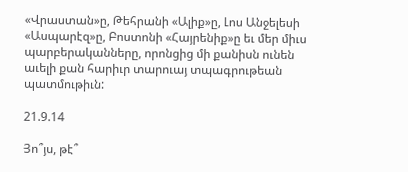«Վրաստան»ը, Թեհրանի «Ալիք»ը, Լոս Անջելեսի «Ասպարէզ»ը, Բոստոնի «Հայրենիք»ը եւ մեր միւս պարբերականները, որոնցից մի քանիսն ունեն աւելի քան հարիւր տարուայ տպագրութեան պատմութիւն:

21.9.14

Յո՞յս, թէ՞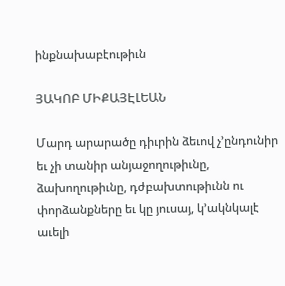ինքնախաբէութիւն

ՅԱԿՈԲ ՄԻՔԱՅԷԼԵԱՆ

Մարդ արարածը դիւրին ձեւով չ՚ընդունիր եւ չի տանիր անյաջողութիւնը, ձախողութիւնը, դժբախտութիւնն ու փորձանքները եւ կը յուսայ, կ՚ակնկալէ աւելի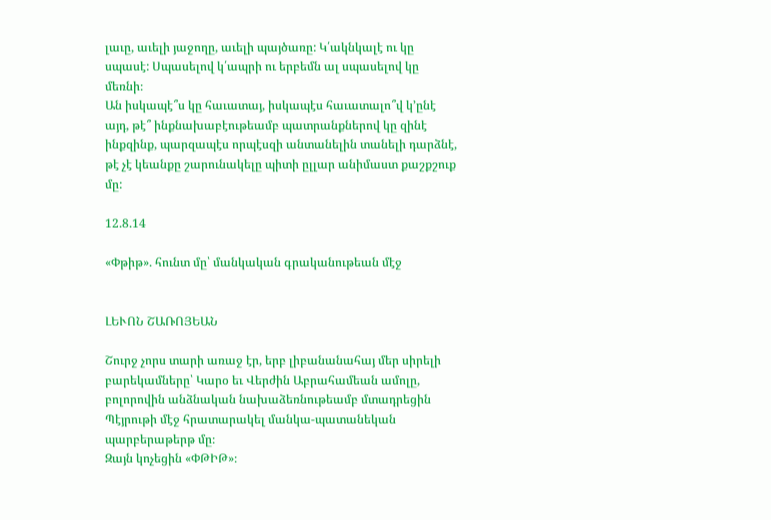լաւը, աւելի յաջողը, աւելի պայծառը: Կ՛ակնկալէ ու կը սպասէ: Սպասելով կ՛ապրի ու երբեմն ալ սպասելով կը մեռնի։
Ան իսկապէ՞ս կը հաւատայ, իսկապէս հաւատալո՞վ կ՚ընէ այդ, թէ՞ ինքնախաբէութեամբ պատրանքներով կը զինէ ինքզինք, պարզապէս որպէսզի անտանելին տանելի դարձնէ, թէ չէ կեանքը շարունակելը պիտի ըլլար անիմաստ քաշքշուք մը:

12.8.14

«Փթիթ». հունտ մը՝ մանկական գրականութեան մէջ


ԼԵՒՈՆ ՇԱՌՈՅԵԱՆ

Շուրջ չորս տարի առաջ էր, երբ լիբանանահայ մեր սիրելի բարեկամները՝ Կարօ եւ Վերժին Աբրահամեան ամոլը, բոլորովին անձնական նախաձեռնութեամբ մտադրեցին Պէյրութի մէջ հրատարակել մանկա-պատանեկան պարբերաթերթ մը։
Զայն կոչեցին «ՓԹԻԹ»։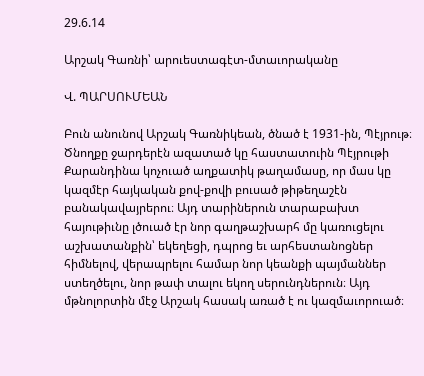29.6.14

Արշակ Գառնի՝ արուեստագէտ-մտաւորականը

Վ. ՊԱՐՍՈՒՄԵԱՆ

Բուն անունով Արշակ Գառնիկեան, ծնած է 1931-ին, Պէյրութ։ Ծնողքը ջարդերէն ազատած կը հաստատուին Պէյրութի Քարանդինա կոչուած աղքատիկ թաղամասը, որ մաս կը կազմէր հայկական քով-քովի բուսած թիթեղաշէն բանակավայրերու։ Այդ տարիներուն տարաբախտ հայութիւնը լծուած էր նոր գաղթաշխարհ մը կառուցելու աշխատանքին՝ եկեղեցի, դպրոց եւ արհեստանոցներ հիմնելով, վերապրելու համար նոր կեանքի պայմաններ ստեղծելու, նոր թափ տալու եկող սերունդներուն։ Այդ մթնոլորտին մէջ Արշակ հասակ առած է ու կազմաւորուած։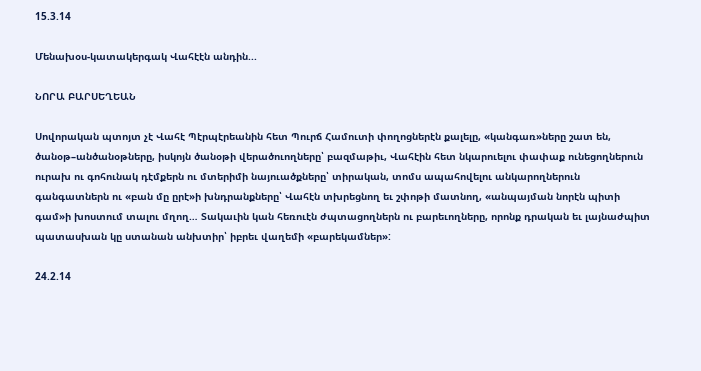15.3.14

Մենախօս-կատակերգակ Վահէէն անդին...

ՆՈՐԱ ԲԱՐՍԵՂԵԱՆ

Սովորական պտոյտ չէ Վահէ Պէրպէրեանին հետ Պուրճ Համուտի փողոցներէն քալելը, «կանգառ»ները շատ են, ծանօթ–անծանօթները, իսկոյն ծանօթի վերածուողները՝ բազմաթիւ, Վահէին հետ նկարուելու փափաք ունեցողներուն ուրախ ու գոհունակ դէմքերն ու մտերիմի նայուածքները՝ տիրական, տոմս ապահովելու անկարողներուն գանգատներն ու «բան մը ըրէ»ի խնդրանքները՝ Վահէն տխրեցնող եւ շփոթի մատնող, «անպայման նորէն պիտի գամ»ի խոստում տալու մղող… Տակաւին կան հեռուէն ժպտացողներն ու բարեւողները, որոնք դրական եւ լայնաժպիտ պատասխան կը ստանան անխտիր՝ իբրեւ վաղեմի «բարեկամներ»:

24.2.14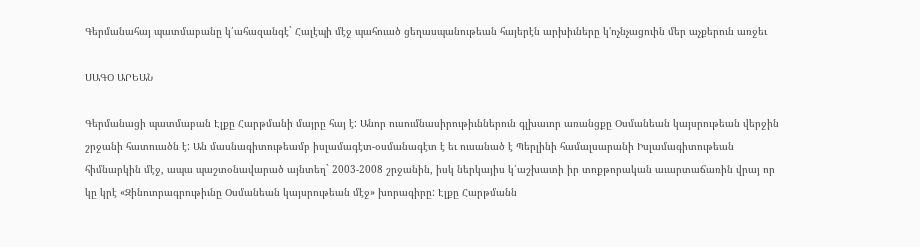Գերմանահայ պատմաբանը կ՛ահազանգէ` Հալէպի մէջ պահուած ցեղասպանութեան հայերէն արխիւները կ'ոչնչացուին մեր աչքերուն առջեւ

ՍԱԳՕ ԱՐԵԱՆ

Գերմանացի պատմաբան Էլքը Հարթմանի մայրը հայ է: Անոր ուսումնասիրութիւններուն գլխաւոր առանցքը Օսմանեան կայսրութեան վերջին շրջանի հատուածն է: Ան մասնագիտութեամբ իսլամագէտ-օսմանագէտ է եւ ուսանած է Պերլինի համալսարանի Իսլամագիտութեան հիմնարկին մէջ, ապա պաշտօնավարած այնտեղ` 2003-2008 շրջանին, իսկ ներկայիս կ՛աշխատի իր տոքթորական աւարտաճառին վրայ որ կը կրէ «Զինուորագրութիւնը Օսմանեան կայսրութեան մէջ» խորագիրը: Էլքը Հարթմանն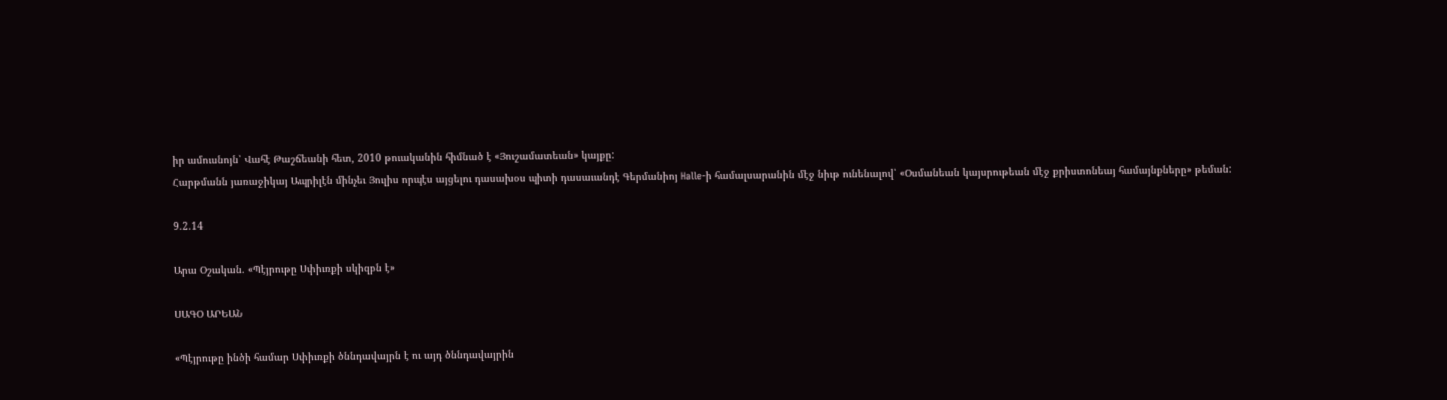իր ամուսնոյն՝ Վահէ Թաշճեանի հետ, 2010 թուականին հիմնած է «Յուշամատեան» կայքը:
Հարթմանն յառաջիկայ Ապրիլէն մինչեւ Յուլիս որպէս այցելու դասախօս պիտի դասաւանդէ Գերմանիոյ Halle-ի համալսարանին մէջ նիւթ ունենալով՝ «Օսմանեան կայսրութեան մէջ քրիստոնեայ համայնքները» թեման:

9.2.14

Արա Օշական. «Պէյրութը Սփիւռքի սկիզբն է»

ՍԱԳՕ ԱՐԵԱՆ

«Պէյրութը ինծի համար Սփիւռքի ծննդավայրն է ու այդ ծննդավայրին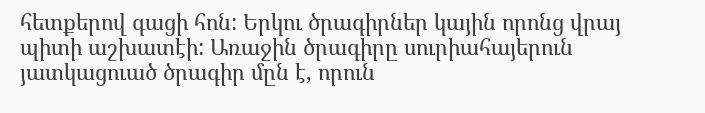հետքերով գացի հոն: Երկու ծրագիրներ կային որոնց վրայ պիտի աշխատէի: Առաջին ծրագիրը սուրիահայերուն յատկացուած ծրագիր մըն է, որուն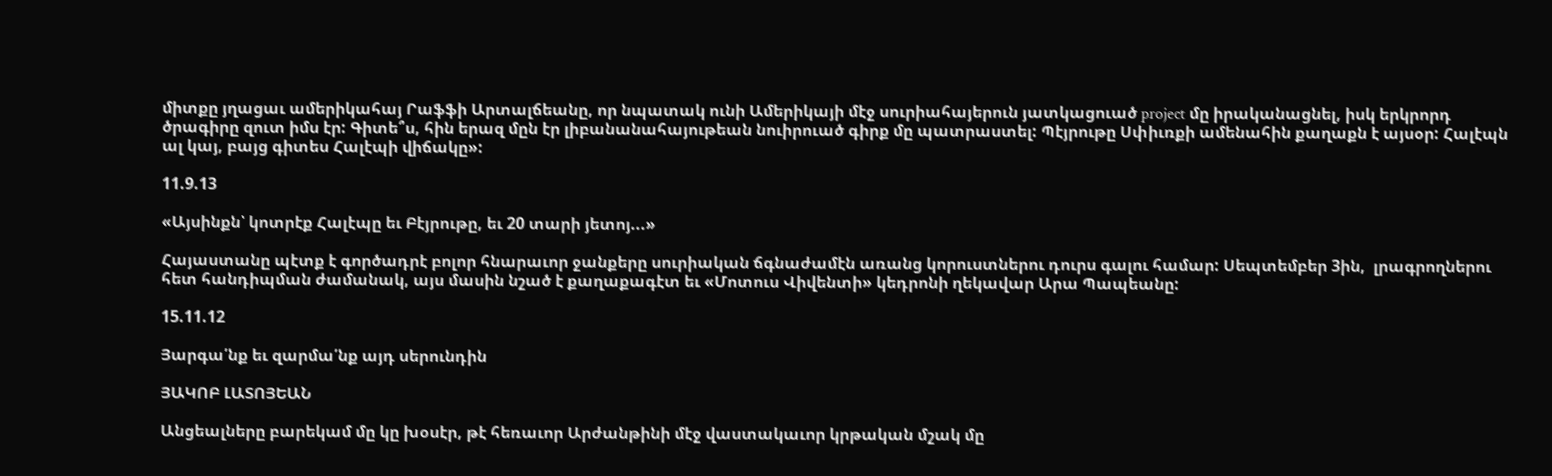միտքը յղացաւ ամերիկահայ Րաֆֆի Արտալճեանը, որ նպատակ ունի Ամերիկայի մէջ սուրիահայերուն յատկացուած project մը իրականացնել, իսկ երկրորդ ծրագիրը զուտ իմս էր: Գիտե՞ս, հին երազ մըն էր լիբանանահայութեան նուիրուած գիրք մը պատրաստել: Պէյրութը Սփիւռքի ամենահին քաղաքն է այսօր: Հալէպն ալ կայ, բայց գիտես Հալէպի վիճակը»:

11.9.13

«Այսինքն՝ կոտրէք Հալէպը եւ Բէյրութը, եւ 20 տարի յետոյ...»

Հայաստանը պէտք է գործադրէ բոլոր հնարաւոր ջանքերը սուրիական ճգնաժամէն առանց կորուստներու դուրս գալու համար: Սեպտեմբեր 3ին,  լրագրողներու հետ հանդիպման ժամանակ, այս մասին նշած է քաղաքագէտ եւ «Մոտուս Վիվենտի» կեդրոնի ղեկավար Արա Պապեանը:

15.11.12

Յարգա՛նք եւ զարմա՛նք այդ սերունդին

ՅԱԿՈԲ ԼԱՏՈՅԵԱՆ

Անցեալները բարեկամ մը կը խօսէր, թէ հեռաւոր Արժանթինի մէջ վաստակաւոր կրթական մշակ մը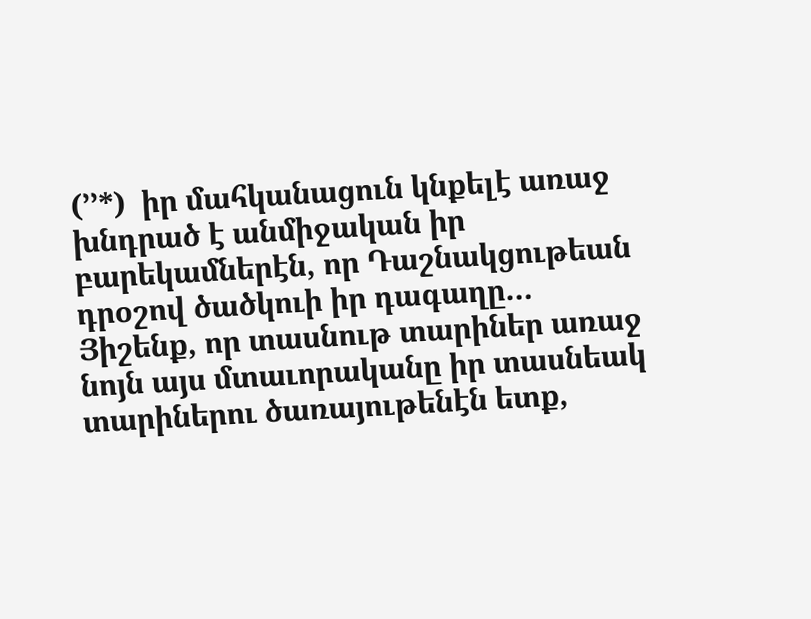(՚՚*)  իր մահկանացուն կնքելէ առաջ խնդրած է անմիջական իր բարեկամներէն, որ Դաշնակցութեան դրօշով ծածկուի իր դագաղը…
Յիշենք, որ տասնութ տարիներ առաջ նոյն այս մտաւորականը իր տասնեակ տարիներու ծառայութենէն ետք,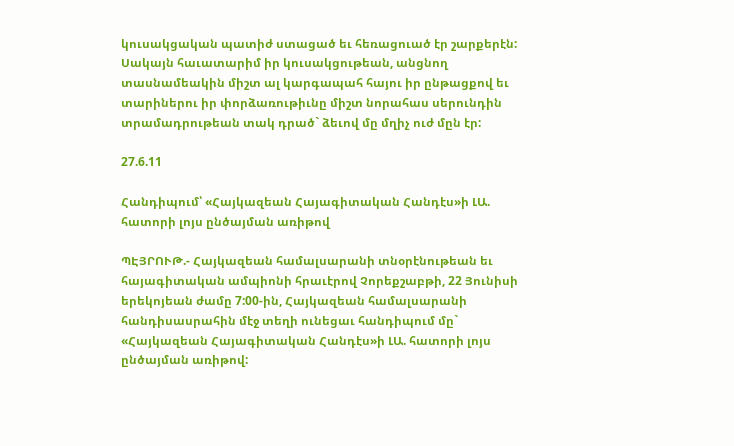կուսակցական պատիժ ստացած եւ հեռացուած էր շարքերէն: Սակայն հաւատարիմ իր կուսակցութեան, անցնող տասնամեակին միշտ ալ կարգապահ հայու իր ընթացքով եւ տարիներու իր փորձառութիւնը միշտ նորահաս սերունդին տրամադրութեան տակ դրած` ձեւով մը մղիչ ուժ մըն էր:

27.6.11

Հանդիպում՝ «Հայկազեան Հայագիտական Հանդէս»ի ԼԱ. հատորի լոյս ընծայման առիթով

ՊԷՅՐՈՒԹ.- Հայկազեան համալսարանի տնօրէնութեան եւ հայագիտական ամպիոնի հրաւէրով Չորեքշաբթի, 22 Յունիսի երեկոյեան ժամը 7:00-ին, Հայկազեան համալսարանի հանդիսասրահին մէջ տեղի ունեցաւ հանդիպում մը` «Հայկազեան Հայագիտական Հանդէս»ի ԼԱ. հատորի լոյս ընծայման առիթով: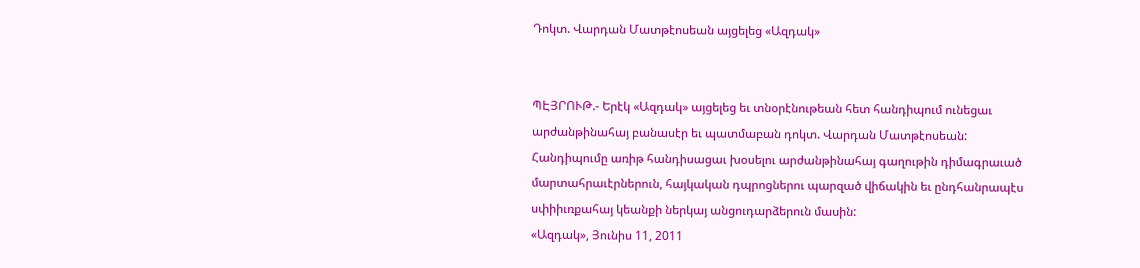Դոկտ. Վարդան Մատթէոսեան այցելեց «Ազդակ»


ՊԷՅՐՈՒԹ.- Երէկ «Ազդակ» այցելեց եւ տնօրէնութեան հետ հանդիպում ունեցաւ արժանթինահայ բանասէր եւ պատմաբան դոկտ. Վարդան Մատթէոսեան:
Հանդիպումը առիթ հանդիսացաւ խօսելու արժանթինահայ գաղութին դիմագրաւած մարտահրաւէրներուն, հայկական դպրոցներու պարզած վիճակին եւ ընդհանրապէս սփիիւռքահայ կեանքի ներկայ անցուդարձերուն մասին:
«Ազդակ», Յունիս 11, 2011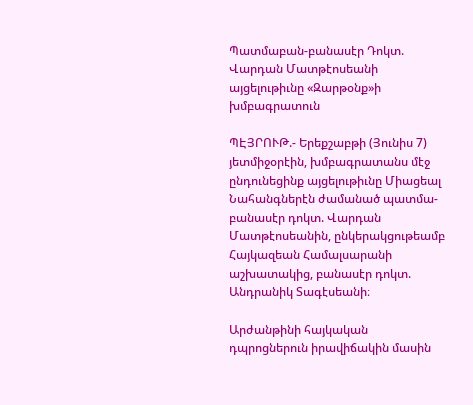Պատմաբան-բանասէր Դոկտ. Վարդան Մատթէոսեանի այցելութիւնը «Զարթօնք»ի խմբագրատուն

ՊԷՅՐՈՒԹ.- Երեքշաբթի (Յունիս 7) յետմիջօրէին, խմբագրատանս մէջ ընդունեցինք այցելութիւնը Միացեալ Նահանգներէն ժամանած պատմա-բանասէր դոկտ. Վարդան Մատթէոսեանին, ընկերակցութեամբ Հայկազեան Համալսարանի աշխատակից, բանասէր դոկտ. Անդրանիկ Տագէսեանի։

Արժանթինի հայկական դպրոցներուն իրավիճակին մասին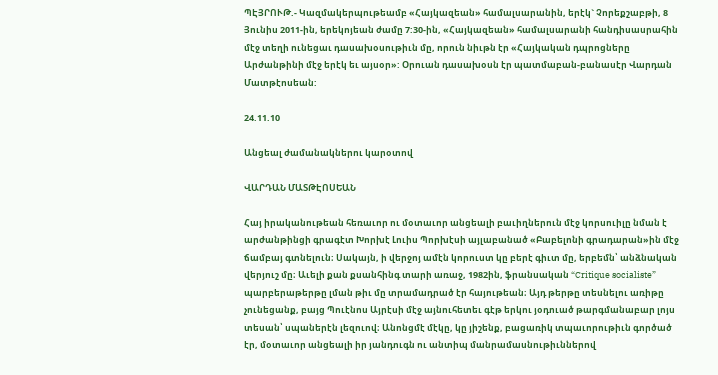ՊԷՅՐՈՒԹ.- Կազմակերպութեամբ «Հայկազեան» համալսարանին, երէկ` Չորեքշաբթի, 8 Յունիս 2011-ին, երեկոյեան ժամը 7:30-ին, «Հայկազեան» համալսարանի հանդիսասրահին մէջ տեղի ունեցաւ դասախօսութիւն մը, որուն նիւթն էր «Հայկական դպրոցները Արժանթինի մէջ երէկ եւ այսօր»: Օրուան դասախօսն էր պատմաբան-բանասէր Վարդան Մատթէոսեան:

24.11.10

Անցեալ ժամանակներու կարօտով

ՎԱՐԴԱՆ ՄԱՏԹԷՈՍԵԱՆ

Հայ իրականութեան հեռաւոր ու մօտաւոր անցեալի բաւիղներուն մէջ կորսուիլը նման է արժանթինցի գրագէտ Խորխէ Լուիս Պորխէսի այլաբանած «Բաբելոնի գրադարան»ին մէջ ճամբայ գտնելուն։ Սակայն, ի վերջոյ ամէն կորուստ կը բերէ գիւտ մը, երբեմն՝ անձնական վերյուշ մը։ Աւելի քան քսանհինգ տարի առաջ, 1982ին, ֆրանսական “Critique socialiste” պարբերաթերթը լման թիւ մը տրամադրած էր հայութեան։ Այդ թերթը տեսնելու առիթը չունեցանք, բայց Պուէնոս Այրէսի մէջ այնուհետեւ գէթ երկու յօդուած թարգմանաբար լոյս տեսան՝ սպաներէն լեզուով։ Անոնցմէ մէկը, կը յիշենք, բացառիկ տպաւորութիւն գործած էր, մօտաւոր անցեալի իր յանդուգն ու անտիպ մանրամասնութիւններով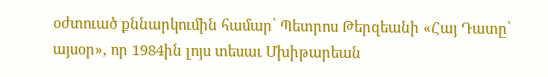օժտուած քննարկումին համար՝ Պետրոս Թերզեանի «Հայ Դատը՝ այսօր», որ 1984ին լոյս տեսաւ Մխիթարեան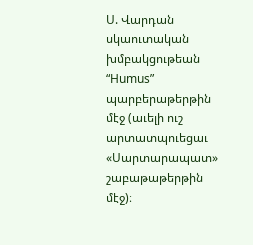Ս. Վարդան սկաուտական խմբակցութեան “Humus” պարբերաթերթին մէջ (աւելի ուշ արտատպուեցաւ «Սարտարապատ» շաբաթաթերթին մէջ)։